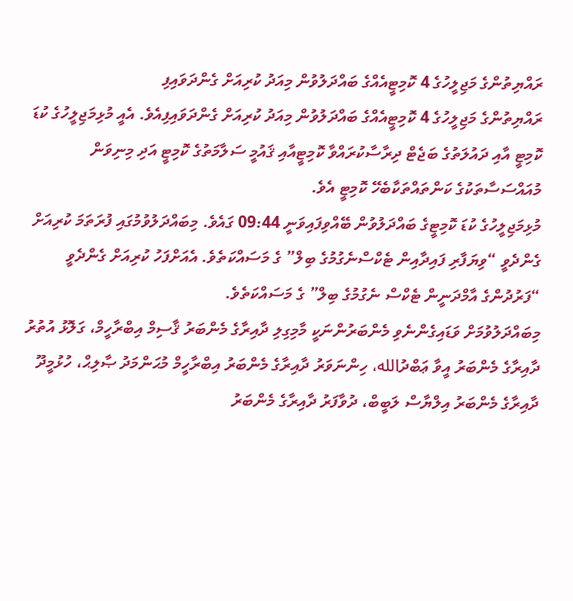ރައްޔިތުންގެ މަޖިލީހުގެ 4 ކޮމިޓީއެއްގެ ބައްދަލުވުން މިއަދު ކުރިއަށް ގެންދަވައިފި
ރައްޔިތުންގެ މަޖިލީހުގެ 4 ކޮމިޓީއެއްގެ ބައްދަލުވުން މިއަދު ކުރިއަށް ގެންދަވައިފިއެވެ. އެއީ މުޅިމަޖިލީހުގެ ކުޑަ ކޮމިޓީ އާއި ދައުލަތުގެ ބަޖެޓް ދިރާސާކުރައްވާ ކޮމިޓީއާއި ޤައުމީ ސަލާމަތުގެ ކޮމިޓީ އަދި މިނިވަން މުއައްސަސާތަކުގެ ކަންތައްތަކާބެހޭ ކޮމިޓީ އެވެ.
މުޅިމަޖިލީހުގެ ކުޑަ ކޮމިޓީގެ ބައްދަލުވުން ބޭއްވިފައިވަނީ 09:44 ގައެވެ. މިބައްދަލުވުމުގައި ފުރަތަމަ ކުރިއަށް ގެންދެވީ “ވިޔަފާރި ފައިދާއިން ޓެކްސްނެގުމުގެ ބިލް” ގެ މަސައްކަތެވެ. އެއަށްފަހު ކުރިއަށް ގެންދެވީ “ފަރުދުންގެ އާމްދަނީން ޓެކްސް ނެގުމުގެ ބިލް” ގެ މަސައްކަތެވެ.
މިބައްދަލުވުމަށް ވަޑައިގެންނެވި މެންބަރުންނަކީ މާމިގިލި ދާއިރާގެ މެންބަރު ޤާސިމް އިބްރާހީމް، ގަލޮޅު އުތުރު ދާއިރާގެ މެންބަރު އީވާ ޢަބްދުالله، ހިންނަވަރު ދާއިރާގެ މެންބަރު އިބްރާހީމް މުޙަންމަދު ޞާލިޙް، ހުޅުމީދޫ ދާއިރާގެ މެންބަރު އިލްޔާސް ލަބީބް، ދުވާފަރު ދާއިރާގެ މެންބަރު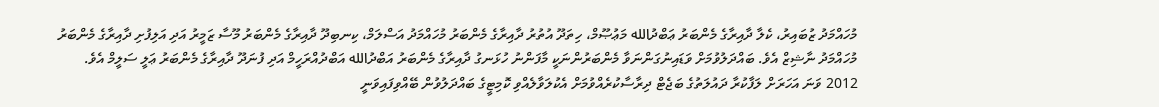މުހައްމަދު ޒުބައިރު، ކެލާ ދާއިރާގެ މެންބަރު ޢަބްދުالله މަޢުޞޫމް، ހިތަދޫ އުތުރު ދާއިރާގެ މެންބަރު މުހައްމަދު އަސްލަމް، ކިނބިދޫ ދާއިރާގެ މެންބަރު މޫސާ ޒަމީރު އަދި އަލިފުށި ދާއިރާގެ މެންބަރު މުހައްމަދު ނާޝިޒް އެވެ. ބައްދަލުވުމަށް ވަޑައިނުގަންނަވާ މެންބަރުންނަކީ މާފަންނު ހުޅަނގު ދާއިރާގެ މެންބަރު އަބްދުالله އަބްދުއްރަހީމް އަދި ފުނަދޫ ދާއިރާގެ މެންބަރު ޢަލީ ސަލީމް އެވެ.
2012 ވަނަ އަހަރަށް ލަފާކުރާ ދައުލަތުގެ ބަޖެޓް ދިރާސާކުރެއްވުމަށް އެކުލަވާލެއްވި ކޮމިޓީގެ ބައްދަލުވުން ބޭއްވިފައިވަނީ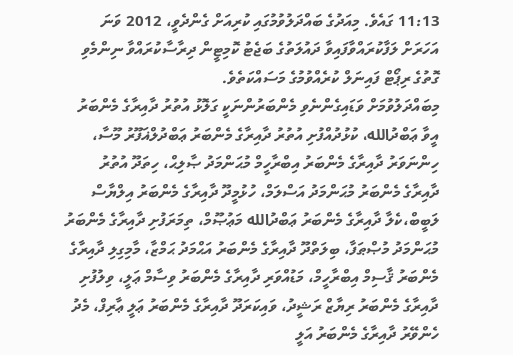11:13 ގައެވެ. މިއަދުގެ ބައްދަލުވުމުގައި ކުރިއަށް ގެންދެވީ، 2012 ވަނަ އަހަރަށް ލަފާކުރައްވާފައިވާ ދައުލަތުގެ ބަޖެޓު ކޮމިޓީން ދިރާސާކުރައްވާ ނިންމެވި ގޮތުގެ ރިޕޯޓް ފައިނަލް ކުރެއްވުމުގެ މަސައްކަތެވެ.
މިބައްދަލުވުމަށް ވަޑައިގެންނެވި މެންބަރުންނަކީ ގަލޮޅު އުތުރު ދާއިރާގެ މެންބަރު އީވާ ޢަބްދުالله، ކުޅުދުއްފުށި އުތުރު ދާއިރާގެ މެންބަރު ޢަބްދުލްޣަފޫރު މޫސާ، ހިންނަވަރު ދާއިރާގެ މެންބަރު އިބްރާހީމް މުޙަންމަދު ޞާލިޙް، ހިތަދޫ އުތުރު ދާއިރާގެ މެންބަރު މުޙަންމަދު އަސްލަމް، ހުޅުމީދޫ ދާއިރާގެ މެންބަރު އިލްޔާސް ލަބީބް،ކެލާ ދާއިރާގެ މެންބަރު ޢަބްދުالله މަޢުޞޫމް، ތިމަރަފުށި ދާއިރާގެ މެންބަރު މުޙަންމަދު މުޞްޠަފާ، ބިލަތްދޫ ދާއިރާގެ މެންބަރު އަޙްމަދު ޙަމްޒާ، މާމިގިލި ދާއިރާގެ މެންބަރު ޤާސިމް އިބްރާހީމް، މަޑުއްވަރި ދާއިރާގެ މެންބަރު ވިސާމް ޢަލީ، ވިލުފުށި ދާއިރާގެ މެންބަރު ރިޔާޒް ރަޝީދު، ވައިކަރަދޫ ދާއިރާގެ މެންބަރު ޢަލީ ޢާރިފް، މެދު ހެންވޭރު ދާއިރާގެ މެންބަރު އަލީ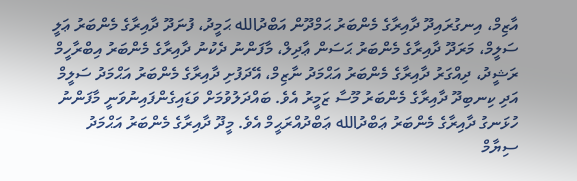އާޒިމް، އިނގުރައިދޫ ދާއިރާގެ މެންބަރު ޙަމްދޫން އަބްދުالله ޙަމީދު، ފުނަދޫ ދާއިރާގެ މެންބަރު ޢަލީ ސަލީމް، މަރަދޫ ދާއިރާގެ މެންބަރު ޙަސަން ޢާދިލް، މާފަންނު ދެކުނު ދާއިރާގެ މެންބަރު އިބްރާހީމް ރަޝީދު، ދިއްގަރު ދާއިރާގެ މެންބަރު އަޙްމަދު ނާޒިމް، އޭދަފުށި ދާއިރާގެ މެންބަރު އަޙްމަދު ސަލީމް އަދި ކިނބިދޫ ދާއިރާގެ މެންބަރު މޫސާ ޒަމީރު އެވެ. ބައްދަލުވުމަށް ވަޑައިގެންފައިނުވަނީ މާފަންނު ހުޅަނގު ދާއިރާގެ މެންބަރު ޢަބްދުالله ޢަބްދުއްރަޙީމް އެވެ. މީދޫ ދާއިރާގެ މެންބަރު އަޙްމަދު ސިޔާމް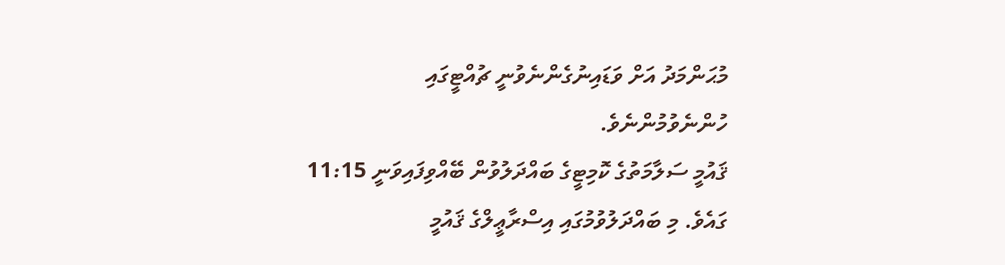މުޙަންމަދު އަށް ވަޑައިނުގެންނެވުނީ ޗުއްޓީގައި ހުންނެވުމުންނެވެ.
ޤައުމީ ސަލާމަތުގެ ކޮމިޓީގެ ބައްދަލުވުން ބޭއްވިފައިވަނީ 11:15 ގައެވެ. މި ބައްދަލުވުމުގައި އިސްރާޢީލްގެ ޤައުމީ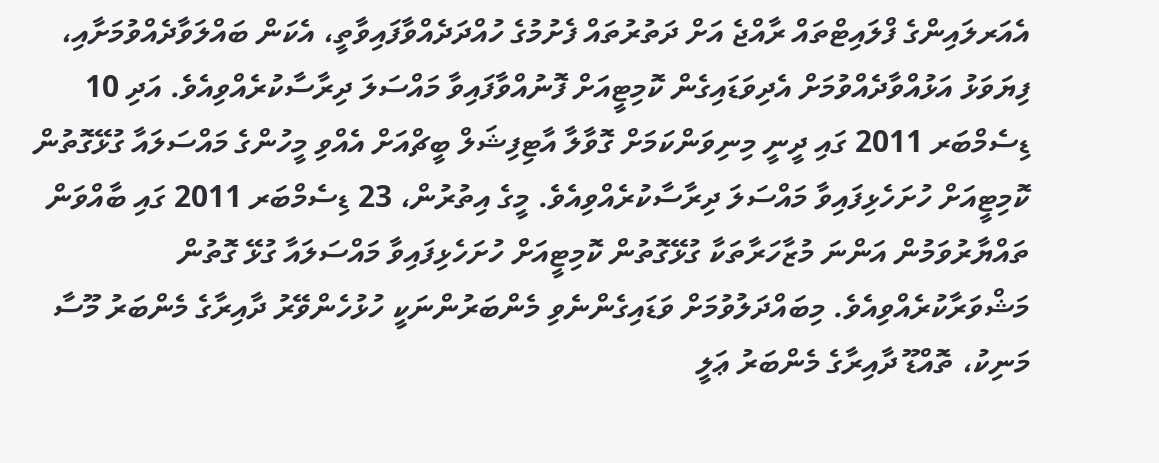އެއަރލައިންގެ ފްލައިޓްތައް ރާއްޖެ އަށް ދަތުރުތައް ފެށުމުގެ ހުއްދަދެއްވާފައިވާތީ، އެކަން ބައްލަވާދެއްވުމަށާއި، ފިޔަވަޅު އަޅުއްވާދެއްވުމަށް އެދިވަޑައިގެން ކޮމިޓީއަށް ފޮނުއްވާފައިވާ މައްސަލަ ދިރާސާކުރެއްވިއެވެ. އަދި 10 ޑިސެމްބަރ 2011 ގައި ދީނީ މިނިވަންކަމަށް ގޮވާލާ އާޓިފިޝަލް ބީޗްއަށް އެއްވި މީހުންގެ މައްސަލައާ ގުޅޭގޮތުން ކޮމިޓީއަށް ހުށަހެޅިފައިވާ މައްސަލަ ދިރާސާކުރެއްވިއެވެ. މީގެ އިތުރުން، 23 ޑިސެމްބަރ 2011 ގައި ބާއްވަން ތައްޔާރުވަމުން އަންނަ މުޒާހަރާތަކާ ގުޅޭގޮތުން ކޮމިޓީއަށް ހުށަހެޅިފައިވާ މައްސަލައާ ގުޅޭ ގޮތުން މަޝްވަރާކުރެއްވިއެވެ. މިބައްދަލުވުމަށް ވަޑައިގެންނެވި މެންބަރުންނަކީ ހުޅުހެންވޭރު ދާއިރާގެ މެންބަރު މޫސާ މަނިކު، ތޮއްޑޫ ދާއިރާގެ މެންބަރު ޢަލީ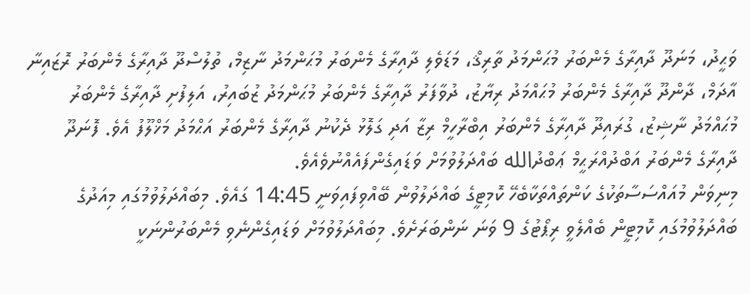ވަޙީދު، މަނަދޫ ދާއިރާގެ މެންބަރު މުޙަންމަދު ތާރިޤް، މަޑަވެލި ދާއިރާގެ މެންބަރު މުޙަންމަދު ނާޒިމް، ތުލުސްދޫ ދާއިރާގެ މެންބަރު ރޮޒައިނާ އާދަމް، ދާންދޫ ދާއިރާގެ މެންބަރު މުޙައްމަދު ރިޔާޒު، ދުވާފަރު ދާއިރާގެ މެންބަރު މުޙަންމަދު ޒުބައިރު، އަލިފުށި ދާއިރާގެ މެންބަރު މުޙައްމަދު ނާޝިޒު، ގުރައިދޫ ދާއިރާގެ މެންބަރު އިބްރާހީމް ރިޒާ އަދި ގަލޮޅު ދެކުނު ދާއިރާގެ މެންބަރު އަޙްމަދު މަޚްލޫފު އެވެ. ފޮނަދޫ ދާއިރާގެ މެންބަރު އަބްދުއްރަޙީމް ޢަބްދުالله ބައްދަލުވުމަށް ވަޑައިގެންފައެއްނުވެއެވެ.
މިނިވަން މުއައްސަސާތަކުގެ ކަންތައްތަކާބެހޭ ކޮމިޓީގެ ބައްދަލުވުން ބޭއްވިފައިވަނީ 14:45 ގައެވެ. މިބައްދަލުވުމުގައި މިއަދުގެ ބައްދަލުވުމުގައި ކޮމިޓީން ބެއްލެވީ ރިޕޯޓުގެ 9 ވަނަ ނަންބަރަށެވެ. މިބައްދަލުވުމަށް ވަޑައިގެންނެވި މެންބަރުންނަކީ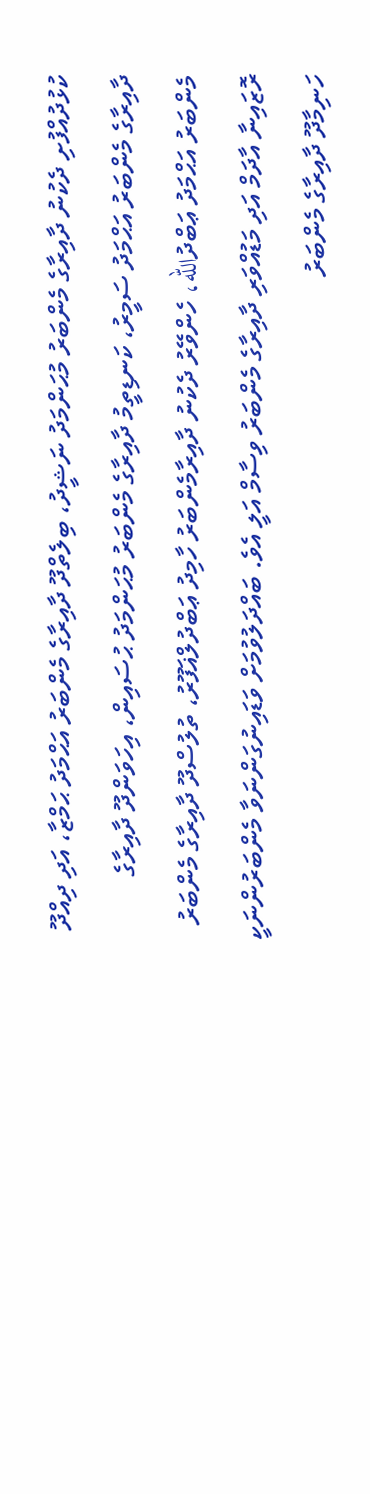ކުޅުދުއްފުށި ދެކުނު ދާއިރާގެ މެންބަރު މުޙަންމަދު ނަޝީދު، ބިލެތްދޫ ދާއިރާގެ މެންބަރު އަޙްމަދު ޙަމްޒާ، އަދި ދިއްދޫ ދާއިރާގެ މެންބަރު އަޙްމަދު ސަމީރު، ކަނޑިތީމު ދާއިރާގެ މެންބަރު މުޙަންމަދު ޙުސައިން، އިހަވަންދޫ ދާއިރާގެ މެންބަރު އަޙްމަދު ޢަބްދުالله، ހެންވޭރު ދެކުނު ދާއިރާމެންބަރު ހާމިދު ޢަބްދުލްޣަފޫރު، ތުލުސްދޫ ދާއިރާގެ މެންބަރު ރޮޒައިނާ އާދަމް އަދި މަޑުއްވަރި ދާއިރާގެ މެންބަރު ވިސާމް އަލީ އެވެ. ބައްދަލުވުމަށް ވަޑައިނުގަންނަވާ މެންބަރުންނަކީ ހަނިމާދޫ ދާއިރާގެ މެންބަރު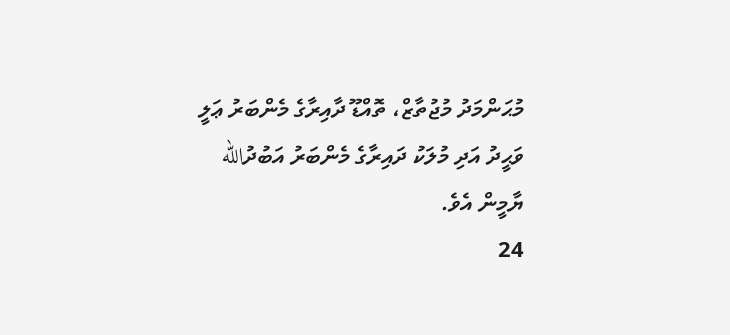މުޙަންމަދު މުޖުތާޒް، ތޮއްޑޫ ދާއިރާގެ މެންބަރު ޢަލީ ވަޙީދު އަދި މުލަކު ދައިރާގެ މެންބަރު އަބުދުالله ޔާމީން އެވެ.
24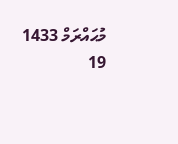މުޙައްރަމް 1433
19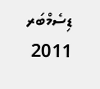ޑިސެމްބަރ 2011